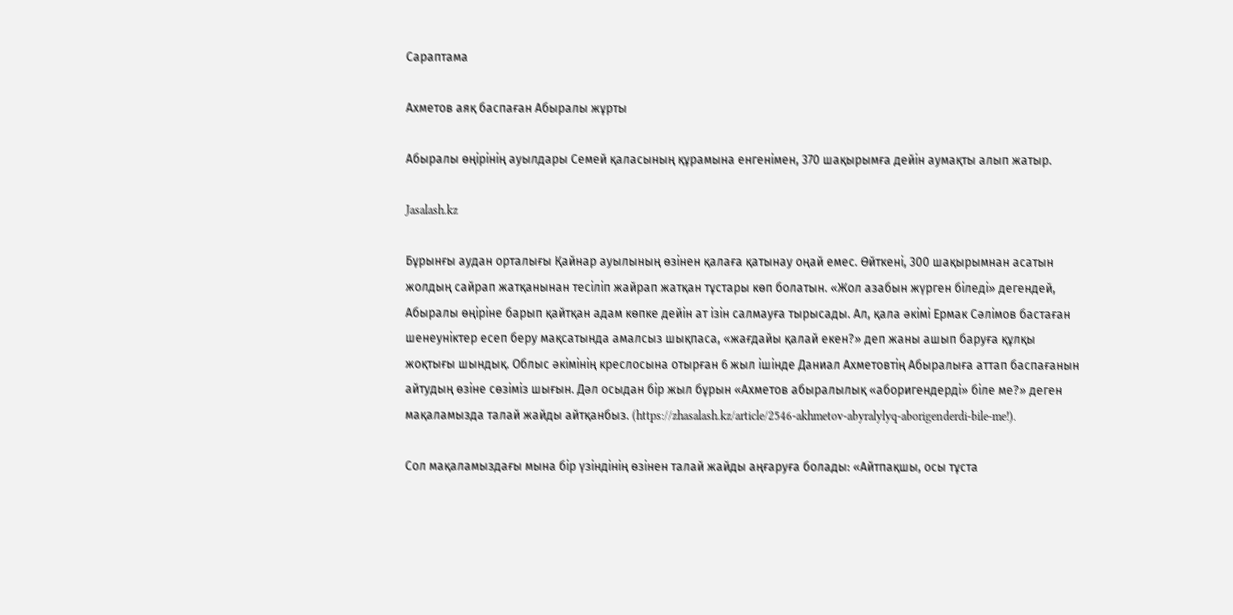Сараптама

Ахметов аяқ баспаған Абыралы жұрты

Абыралы өңірінің ауылдары Семей қаласының құрамына енгенімен, 370 шақырымға дейін аумақты алып жатыр.

Jasalash.kz

Бұрынғы аудан орталығы Қайнар ауылының өзінен қалаға қатынау оңай емес. Өйткені, 300 шақырымнан асатын жолдың сайрап жатқанынан тесіліп жайрап жатқан тұстары көп болатын. «Жол азабын жүрген біледі» дегендей, Абыралы өңіріне барып қайтқан адам көпке дейін ат ізін салмауға тырысады. Ал, қала әкімі Ермак Сәлімов бастаған шенеуніктер есеп беру мақсатында амалсыз шықпаса, «жағдайы қалай екен?» деп жаны ашып баруға құлқы жоқтығы шындық. Облыс әкімінің креслосына отырған 6 жыл ішінде Даниал Ахметовтің Абыралыға аттап баспағанын айтудың өзіне сөзіміз шығын. Дәл осыдан бір жыл бұрын «Ахметов абыралылық «аборигендерді» біле ме?» деген мақаламызда талай жайды айтқанбыз. (https://zhasalash.kz/article/2546-akhmetov-abyralylyq-aborigenderdi-bile-me!).

Сол мақаламыздағы мына бір үзіндінің өзінен талай жайды аңғаруға болады: «Айтпақшы, осы тұста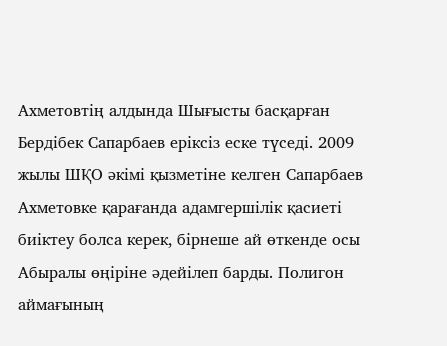Ахметовтің алдында Шығысты басқарған Бердібек Сапарбаев еріксіз еске түседі. 2009 жылы ШҚО әкімі қызметіне келген Сапарбаев Ахметовке қарағанда адамгершілік қасиеті биіктеу болса керек, бірнеше ай өткенде осы Абыралы өңіріне әдейілеп барды. Полигон аймағының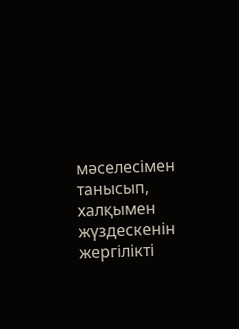мәселесімен танысып, халқымен жүздескенін жергілікті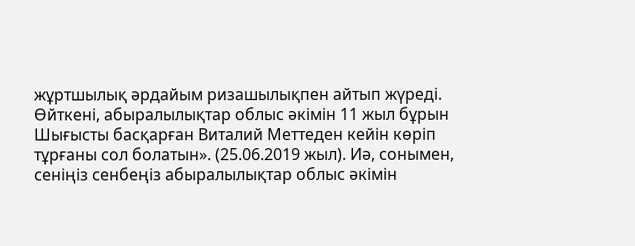жұртшылық әрдайым ризашылықпен айтып жүреді. Өйткені, абыралылықтар облыс әкімін 11 жыл бұрын Шығысты басқарған Виталий Меттеден кейін көріп тұрғаны сол болатын». (25.06.2019 жыл). Иә, сонымен, сеніңіз сенбеңіз абыралылықтар облыс әкімін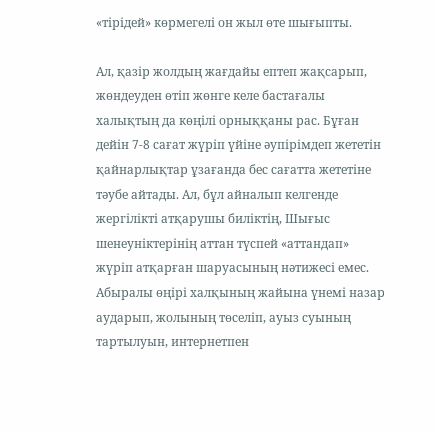«тірідей» көрмегелі он жыл өте шығыпты.

Ал, қазір жолдың жағдайы ептеп жақсарып, жөндеуден өтіп жөнге келе бастағалы халықтың да көңілі орныққаны рас. Бұған дейін 7-8 сағат жүріп үйіне әупірімдеп жететін қайнарлықтар ұзағанда бес сағатта жететіне тәубе айтады. Ал, бұл айналып келгенде жергілікті атқарушы биліктің, Шығыс шенеуніктерінің аттан түспей «аттандап» жүріп атқарған шаруасының нәтижесі емес. Абыралы өңірі халқының жайына үнемі назар аударып, жолының төселіп, ауыз суының тартылуын, интернетпен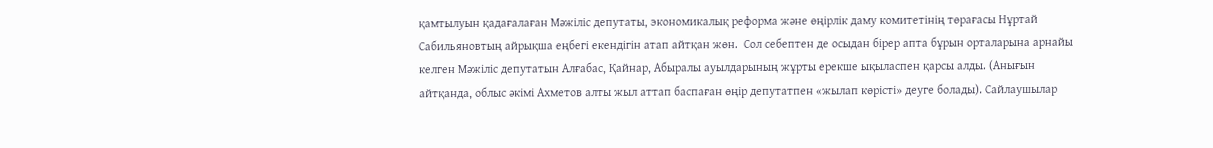қамтылуын қадағалаған Мәжіліс депутаты, экономикалық реформа және өңірлік даму комитетінің төрағасы Нұртай Сабильяновтың айрықша еңбегі екендігін атап айтқан жөн.  Сол себептен де осыдан бірер апта бұрын орталарына арнайы келген Мәжіліс депутатын Алғабас, Қайнар, Абыралы ауылдарының жұрты ерекше ықыласпен қарсы алды. (Анығын айтқанда, облыс әкімі Ахметов алты жыл аттап баспаған өңір депутатпен «жылап көрісті» деуге болады). Сайлаушылар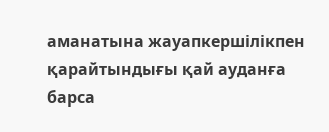аманатына жауапкершілікпен қарайтындығы қай ауданға барса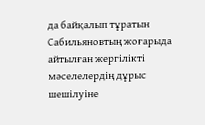да байқалып тұратын Сабильяновтың жоғарыда айтылған жергілікті мәселелердің дұрыс шешілуіне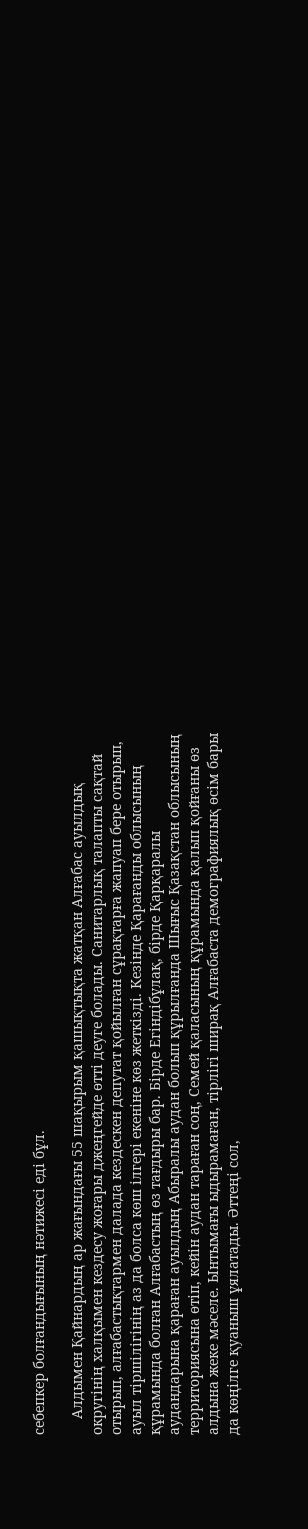себепкер болғандығының нәтижесі еді бұл.

    Алдымен Қайнардың ар жағындағы 55 шақырым қашықтықта жатқан Алғабас ауылдық округінің халқымен кездесу жоғары джеңгейде өтті деуге болады. Санитарлық талапты сақтай отырып, алғабастықтармен далада кездескен депутат қойылған сұрақтарға жапуап бере отырып, ауыл тіршілігінің аз да болса көш ілгері екеніне көз жеткізді. Кезінде Қарағанды облысының құрамында болған Алғабастың өз тағдыры бар. Бірде Егіндібұлақ, бірде Қарқаралы аудандарына қараған ауылдың Абыралы аудан болып құрылғанда Шығыс Қазақстан облысының территориясына өтіп, кейін аудан тараған соң, Семей қаласының құрамында қалып қойғаны өз алдына жеке мәселе. Ынтымағы ыдырамаған, тірлігі ширақ Алғабаста демографиялық өсім бары да көңілге қуаныш ұялатады. Әттеңі сол,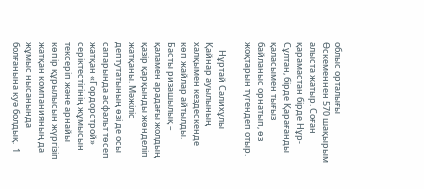облыс орталығы Өскеменнен 570 шақырым алыста жатыр. Соған қарамастан бірде Нұр-Сұлтан, бірде Қарағанды қаласымен тығыз байланыс орнатып, өз жоқтарын түгендеп отыр.

    Нұртай Салихұлы Қайнар ауылының халқымен кездескенде көп жайлар айтылды. Басты ризашылық – қаламен арадағы жолдың қазір қарқынды жөнделіп жатқаны. Мәжіліс дептутатының өзі де осы сапарында асфальт төсеп жатқан «Гордорстрой» серіктестігінің жұмысын тексеріп және арнайы көпір құрылысын жүргізіп жатқан компанияның да жұмыс нысанында болғанына куә болдық.  1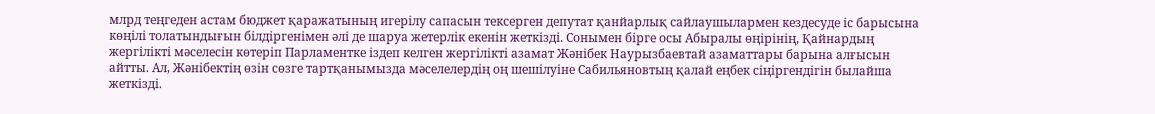млрд теңгеден астам бюджет қаражатының игерілу сапасын тексерген депутат қанйарлық сайлаушылармен кездесуде іс барысына көңілі толатындығын білдіргенімен әлі де шаруа жетерлік екенін жеткізді. Сонымен бірге осы Абыралы өңірінің, Қайнардың жергілікті мәселесін көтеріп Парламентке іздеп келген жергілікті азамат Жәнібек Наурызбаевтай азаматтары барына алғысын айтты. Ал, Жәнібектің өзін сөзге тартқанымызда мәселелердің оң шешілуіне Сабильяновтың қалай еңбек сіңіргендігін былайша жеткізді.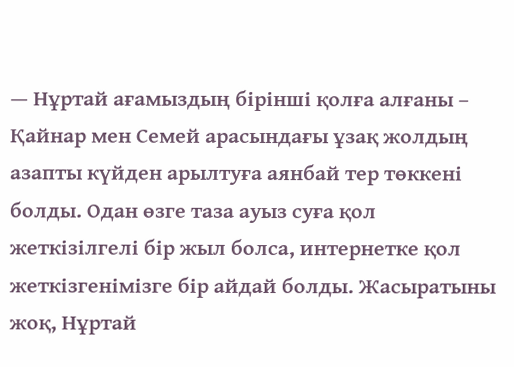— Нұртай ағамыздың бірінші қолға алғаны – Қайнар мен Семей арасындағы ұзақ жолдың азапты күйден арылтуға аянбай тер төккені болды. Одан өзге таза ауыз суға қол жеткізілгелі бір жыл болса, интернетке қол жеткізгенімізге бір айдай болды. Жасыратыны жоқ, Нұртай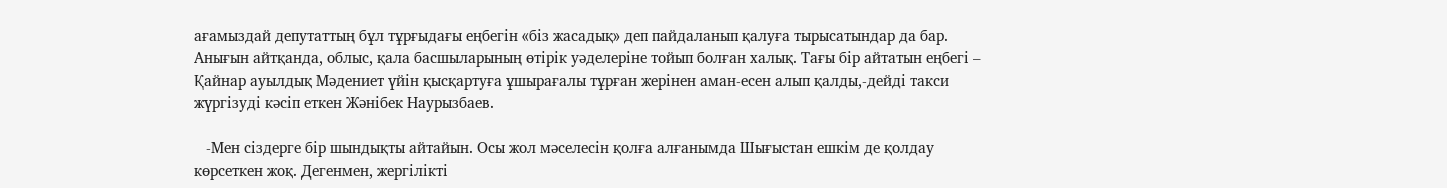ағамыздай депутаттың бұл тұрғыдағы еңбегін «біз жасадық» деп пайдаланып қалуға тырысатындар да бар. Анығын айтқанда, облыс, қала басшыларының өтірік уәделеріне тойып болған халық. Тағы бір айтатын еңбегі – Қайнар ауылдық Мәдениет үйін қысқартуға ұшырағалы тұрған жерінен аман-есен алып қалды,-дейді такси жүргізуді кәсіп еткен Жәнібек Наурызбаев.

   -Мен сіздерге бір шындықты айтайын. Осы жол мәселесін қолға алғанымда Шығыстан ешкім де қолдау көрсеткен жоқ. Дегенмен, жергілікті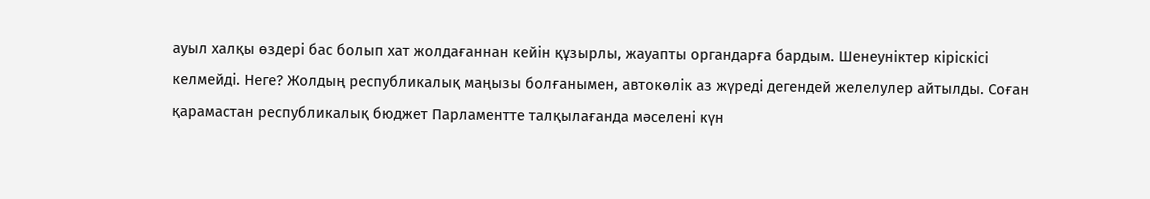ауыл халқы өздері бас болып хат жолдағаннан кейін құзырлы, жауапты органдарға бардым. Шенеуніктер кіріскісі келмейді. Неге? Жолдың республикалық маңызы болғанымен, автокөлік аз жүреді дегендей желелулер айтылды. Соған қарамастан республикалық бюджет Парламентте талқылағанда мәселені күн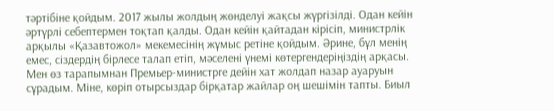тәртібіне қойдым. 2017 жылы жолдың жөнделуі жақсы жүргізілді. Одан кейін әртүрлі себептермен тоқтап қалды. Одан кейін қайтадан кірісіп, министрлік арқылы «Қазавтожол» мекемесінің жұмыс ретіне қойдым. Әрине, бұл менің емес, сіздердің бірлесе талап етіп, мәселені үнемі көтергендеріңіздің арқасы. Мен өз тарапымнан Премьер-министрге дейін хат жолдап назар ауаруын сұрадым. Міне, көріп отырсыздар бірқатар жайлар оң шешімін тапты. Биыл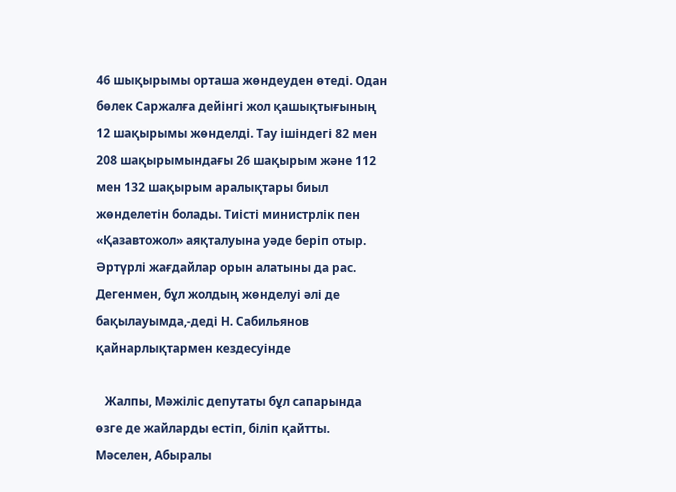46 шықырымы орташа жөндеуден өтеді. Одан бөлек Саржалға дейінгі жол қашықтығының 12 шақырымы жөнделді. Тау ішіндегі 82 мен 208 шақырымындағы 26 шақырым және 112 мен 132 шақырым аралықтары биыл жөнделетін болады. Тиісті министрлік пен «Қазавтожол» аяқталуына уәде беріп отыр. Әртүрлі жағдайлар орын алатыны да рас. Дегенмен, бұл жолдың жөнделуі әлі де бақылауымда,-деді Н. Сабильянов қайнарлықтармен кездесуінде

   Жалпы, Мәжіліс депутаты бұл сапарында өзге де жайларды естіп, біліп қайтты. Мәселен, Абыралы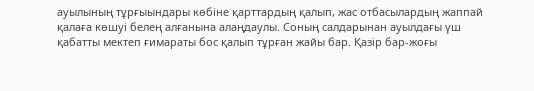ауылының тұрғыындары көбіне қарттардың қалып, жас отбасылардың жаппай қалаға көшуі белең алғанына алаңдаулы. Соның салдарынан ауылдағы үш қабатты мектеп ғимараты бос қалып тұрған жайы бар. Қазір бар-жоғы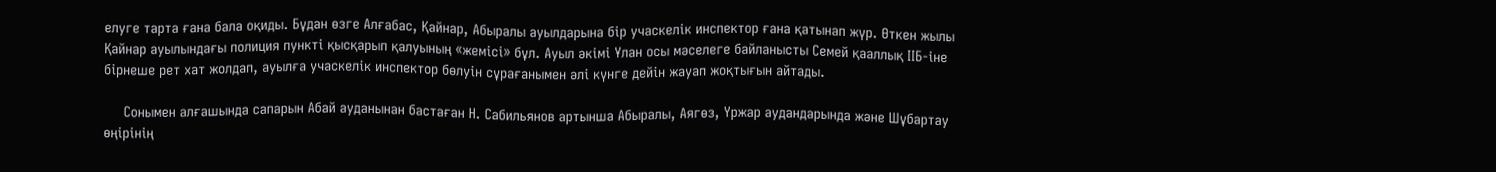елуге тарта ғана бала оқиды. Бұдан өзге Алғабас, Қайнар, Абыралы ауылдарына бір учаскелік инспектор ғана қатынап жүр. Өткен жылы Қайнар ауылындағы полиция пункті қысқарып қалуының «жемісі» бұл. Ауыл әкімі Ұлан осы мәселеге байланысты Семей қааллық ІІБ-іне бірнеше рет хат жолдап, ауылға учаскелік инспектор бөлуін сұрағанымен әлі күнге дейін жауап жоқтығын айтады.

     Сонымен алғашында сапарын Абай ауданынан бастаған Н. Сабильянов артынша Абыралы, Аягөз, Үржар аудандарында және Шұбартау өңірінің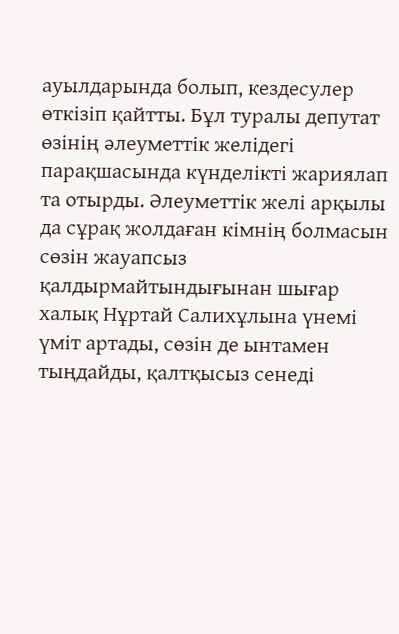ауылдарында болып, кездесулер өткізіп қайтты. Бұл туралы депутат өзінің әлеуметтік желідегі парақшасында күнделікті жариялап та отырды. Әлеуметтік желі арқылы да сұрақ жолдаған кімнің болмасын сөзін жауапсыз қалдырмайтындығынан шығар халық Нұртай Салихұлына үнемі үміт артады, сөзін де ынтамен тыңдайды, қалтқысыз сенеді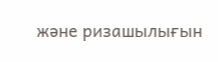және ризашылығын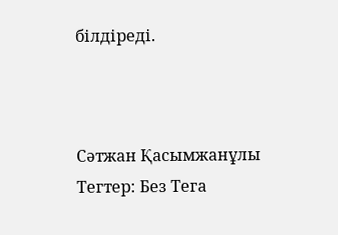білдіреді.



Сәтжан Қасымжанұлы
Тегтер: Без Тега